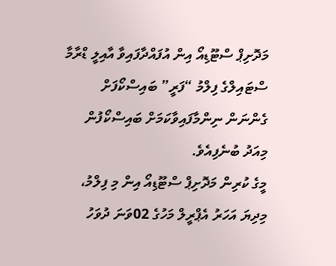މަދޮށިޕް ސްޓޫޑިއޯ އިން އުފައްދާފައިވާ އާއިލީ ޑްރާމާ ސްޓައިލްގެ ފިލްމު “ފަރީ” ބައިސްކޯފަށް ގެންނަން ނިންމާފައިވާކަމަށް ބައިސްކޯފުން މިއަދު ބުނެފިއެވެ.
މީގެ ކުރިން މަދޮށިޕް ސްޓޫޑިއޯ އިން މި ފިލްމު، މިދިޔަ އަހަރު އެޕްރީލް މަހުގެ 02ވަނަ ދުވަހު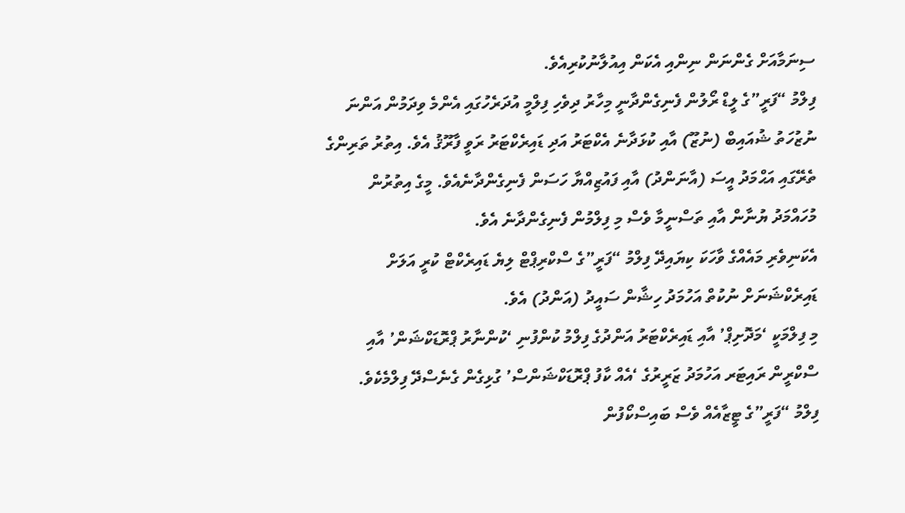ސިނަމާއަށް ގެންނަން ނިންއި އެކަން އިއުލާނުކުރިއެވެ.
ފިލްމު “ފަރީ”ގެ ލީޑް ރޯލުން ފެނިގެންދާނީ މިހާރު ދިވެހި ފިލްމީ އުދަރެހުގައި އެންމެ ވިދަމުން އަންނަ ނުޒުހަތު ޝުއައިބް (ނުޒޫ) އާއި ކުޅަދާނެ އެކްޓަރު އަދި ޑައިރެކްޓަރު ރަވީ ފާރޫޤު އެވެ. އިތުރު ތަރިންގެ ތެރޭގައި އަޙްމަދު އީސަ (އާނަންދު) އާއި ފައުޒިއްޔާ ހަސަން ފެނިގެންދާނެއެވެ. މީގެ އިތުރުން މުހައްމަދު ޔުނާން އާއި ތަސްނީމާ ވެސް މި ފިލްމުން ފެނިގެންދާނެ އެވެ.
އެކަނިވެރި މައެއްގެ ވާހަކަ ކިޔައިދޭ ފިލްމު “ފަރީ”ގެ ސްކްރިޕްޓް ލިޔެ ޑައިރެކްޓް ކުރީ އަލަށް ޑައިރެކްޝަނަށް ނުކުތް އަހުމަދު ހިޝާން ސައީދު (އަންދު) އެވެ.
މި ފިލްމަކީ ‘މަދޮށިޕް’ އާއި ޑައިރެކްޓަރު އަންދުގެ ފިލްމު ކުންފުނި ‘ކުންނާރު ޕްރޮޑަކްޝަން’ އާއި ސްކްރީން ރައިޓަރ އަހުމަދު ޒަރީރުގެ ‘އެއް ކާފު ޕްރޮޑަކްޝަންސް’ ގުޅިގެން ގެނެސްދޭ ފިލްމެކެވެ.
ފިލްމު “ފަރީ”ގެ ޓީޒާއެއް ވެސް ބައިސްކޯފުން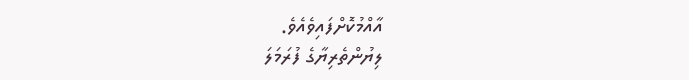އާއްމުކޮށްފައިވެއެވެ.
ލިޔުންތެރިޔާގެ ފުރަމަލަ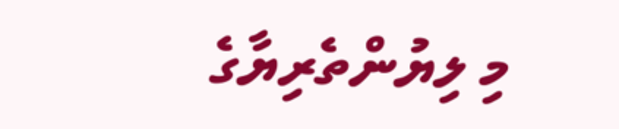މި ލިޔުންތެރިޔާގެ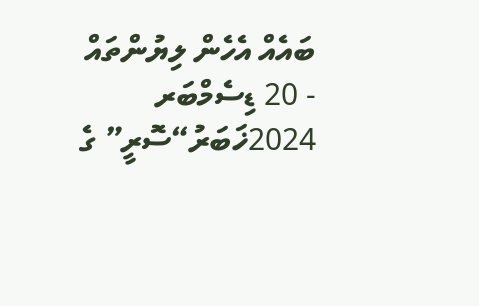ބައެއް އެހެން ލިޔުންތައް
- 20 ޑިސެމްބަރ 2024ޚަބަރު“ސޮރީ” ގެ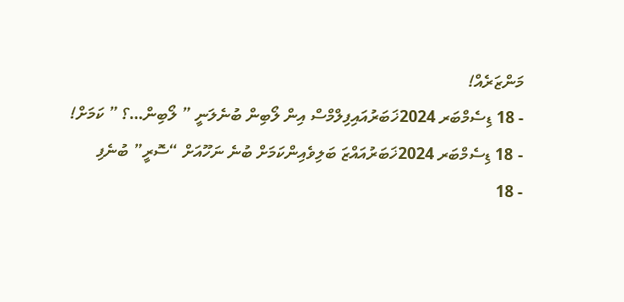މަންޒަރެއް!
- 18 ޑިސެމްބަރ 2024ޚަބަރުއައިފިލްމްސް އިން ލޯބިން ބުނެލަނީ ” ލޯބިން…؟ ” ކަމަށް!
- 18 ޑިސެމްބަރ 2024ޚަބަރުއައްޒަ ބަލިވެއިންކަމަށް ބުނެ ނަހޫއަށް “ސޮރީ” ބުނެފި
- 18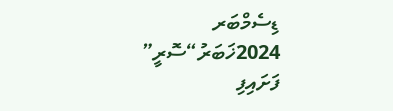ޑިސެމްބަރ 2024ޚަބަރު“ސޮރީ” ފަށައިފި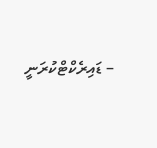– ޑައިރެކްޓްކުރަނީ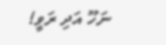ނަހޫ އަދި ރަވީ!